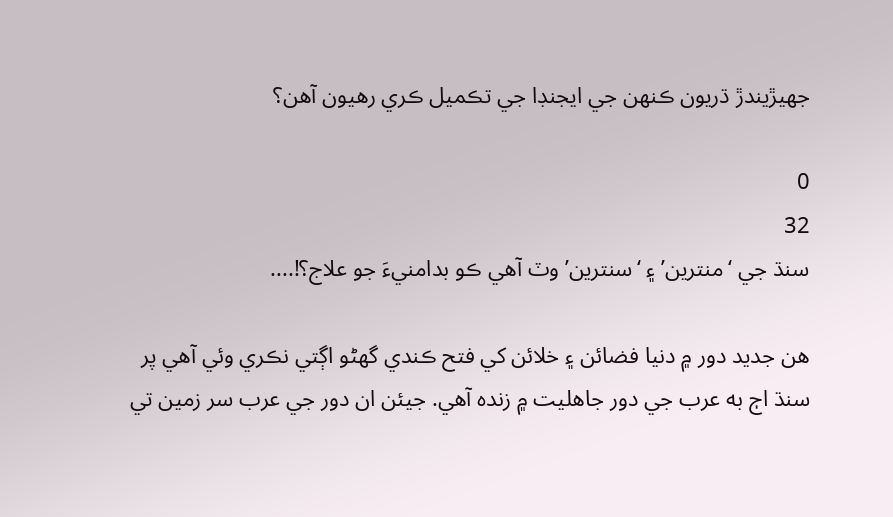جهيڙيندڙ ڌريون ڪنهن جي ايجنڊا جي تڪميل ڪري رهيون آهن؟

0
32
سنڌ جي ‘منترين’ ۽ ‘سنترين’ وٽ آهي ڪو بدامنيءَ جو علاج؟!....

هن جديد دور ۾ دنيا فضائن ۽ خلائن کي فتح ڪندي گهڻو اڳتي نڪري وئي آهي پر سنڌ اڄ به عرب جي دور جاهليت ۾ زنده آهي. جيئن ان دور جي عرب سر زمين تي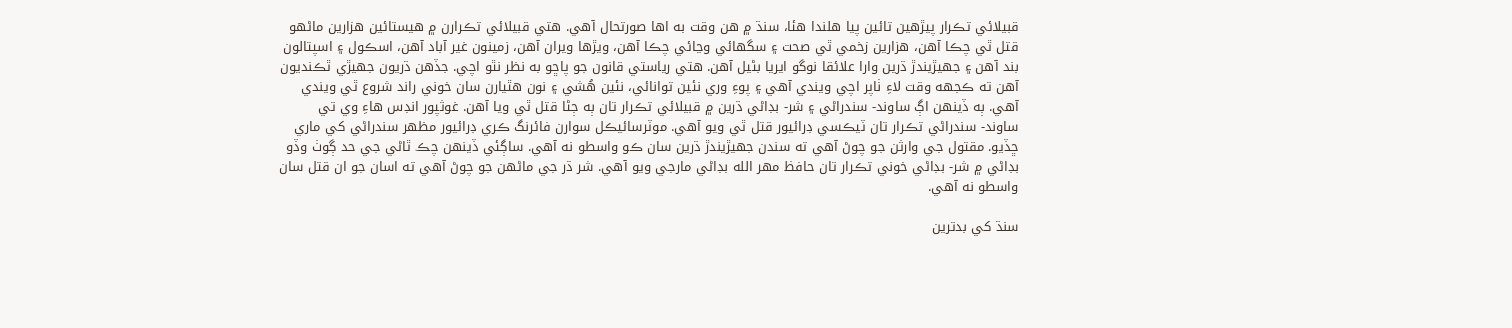قبيلائي تڪرار پيڙهين تائين پيا هلندا هئا، سنڌ ۾ هن وقت به اها صورتحال آهي. هتي قبيلائي تڪرارن ۾ هيستائين هزارين ماڻهو قتل ٿي چڪا آهن، هزارين زخمي ٿي صحت ۽ سگهائي وڃائي چڪا آهن، ويڙها ويران آهن، زمينون غير آباد آهن، اسڪول ۽ اسپتالون بند آهن ۽ جهيڙيندڙ ڌرين وارا علائقا نوگو ايريا بڻيل آهن. هتي رياستي قانون جو پاڇو به نظر نٿو اچي. جڏهن ڌريون جهيڙي ٿڪنديون آهن ته ڪجهه وقت لاءِ ٺاپر اچي ويندي آهي ۽ پوءِ وري نئين توانائي، نئين هُشي ۽ نون هٿيارن سان خوني راند شروع ٿي ويندي آهي. ٻه ڏينهن اڳ ساوند- سندراڻي ۽ شر- بڊاڻي ڌرين ۾ قبيلائي تڪرار تان ٻه ڄڻا قتل ٿي ويا آهن. غوثپور انڊس هاءِ وي تي ساوند- سندراڻي تڪرار تان ٽيڪسي ڊرائيور قتل ٿي ويو آهي. موٽرسائيڪل سوارن فائرنگ ڪري ڊرائيور مظهر سندراڻي کي ماري ڇڏيو. مقتول جي وارثن جو چوڻ آهي ته سندن جهيڙيندڙ ڌرين سان ڪو واسطو نه آهي. ساڳئي ڏينهن چڪ ٿاڻي جي حد ڳوٺ وڏو بڊاڻي ۾ شر- بڊاڻي خوني تڪرار تان حافظ مهر الله بڊاڻي مارجي ويو آهي. شر ڌر جي ماڻهن جو چوڻ آهي ته اسان جو ان قتل سان واسطو نه آهي.

سنڌ کي بدترين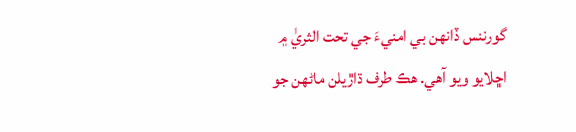گورننس ڏانهن بي امنيءَ جي تحت الثريٰ ۾ اڇلايو ويو آهي. هڪ طرف ڌاڙيلن ماڻهن جو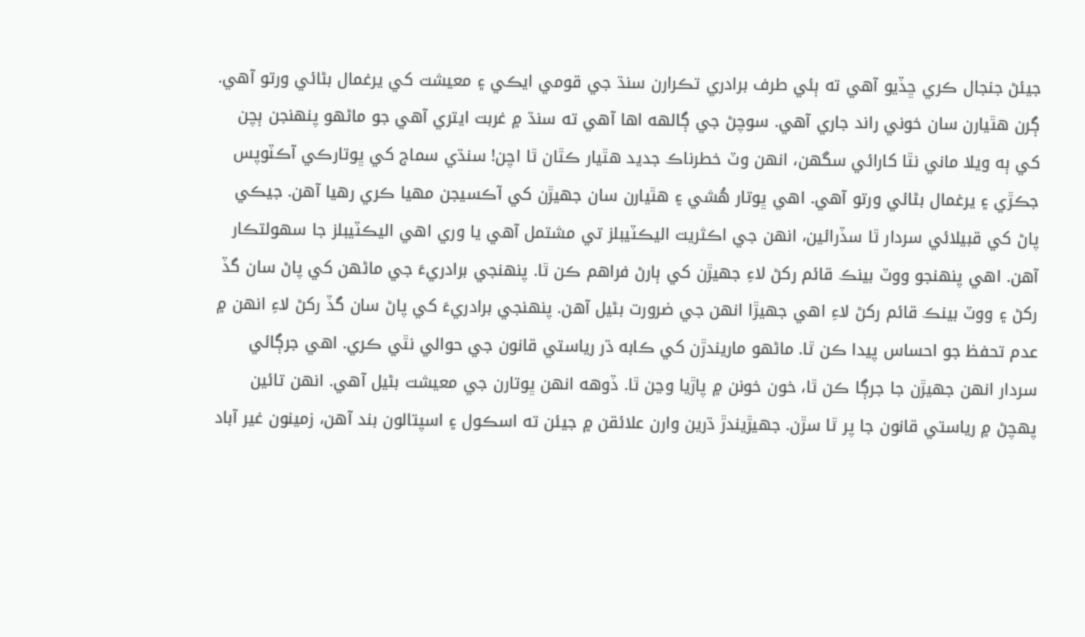جيئڻ جنجال ڪري ڇڏيو آهي ته ٻئي طرف برادري تڪرارن سنڌ جي قومي ايڪي ۽ معيشت کي يرغمال بڻائي ورتو آهي. ڳرن هٿيارن سان خوني راند جاري آهي. سوچڻ جي ڳالهه اها آهي ته سنڌ ۾ غربت ايتري آهي جو ماڻهو پنهنجن ٻچن کي ٻه ويلا ماني نٿا کارائي سگهن، انهن وٽ خطرناڪ جديد هٿيار ڪٿان ٿا اچن! سنڌي سماج کي ڀوتارڪي آڪٽوپس جڪڙي ۽ يرغمال بڻائي ورتو آهي. اهي ڀوتار هُشي ۽ هٿيارن سان جهيڙن کي آڪسيجن مهيا ڪري رهيا آهن. جيڪي پاڻ کي قبيلائي سردار ٿا سڏرائين، انهن جي اڪثريت اليڪٽيبلز تي مشتمل آهي يا وري اهي اليڪٽيبلز جا سهولتڪار آهن. اهي پنهنجو ووٽ بينڪ قائم رکڻ لاءِ جهيڙن کي ٻارڻ فراهم ڪن ٿا. پنهنجي برادريءَ جي ماڻهن کي پاڻ سان گڏ رکڻ ۽ ووٽ بينڪ قائم رکڻ لاءِ اهي جهيڙا انهن جي ضرورت بڻيل آهن. پنهنجي برادريءَ کي پاڻ سان گڏ رکڻ لاءِ انهن ۾ عدم تحفظ جو احساس پيدا ڪن ٿا. ماڻهو ماريندڙن کي ڪابه ڌر رياستي قانون جي حوالي نٿي ڪري. اهي جرڳائي سردار انهن جهيڙن جا جرڳا ڪن ٿا، خون خونن ۾ پاڙيا وڃن ٿا. ڏوهه انهن ڀوتارن جي معيشت بڻيل آهي. انهن تائين پهچڻ ۾ رياستي قانون جا پر ٿا سڙن. جهيڙيندڙ ڌرين وارن علائقن ۾ جيئن ته اسڪول ۽ اسپتالون بند آهن، زمينون غير آباد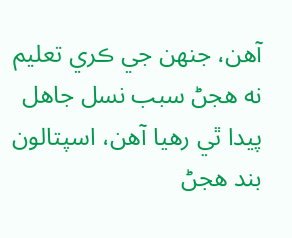آهن، جنهن جي ڪري تعليم نه هجڻ سبب نسل جاهل پيدا ٿي رهيا آهن، اسپتالون بند هجڻ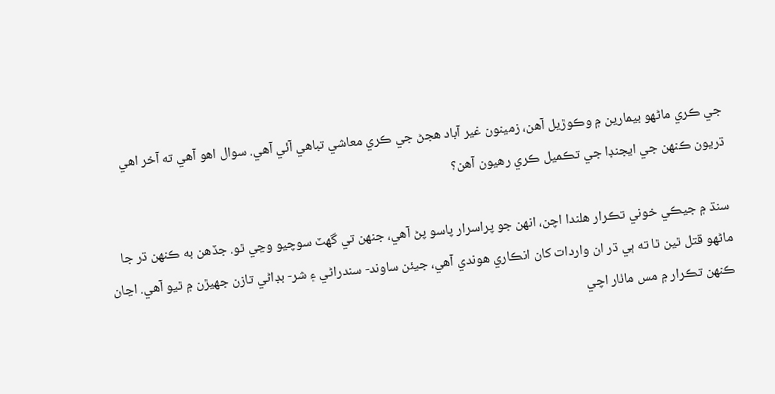جي ڪري ماڻهو بيمارين ۾ وڪوڙيل آهن، زمينون غير آباد هجڻ جي ڪري معاشي تباهي آئي آهي. سوال اهو آهي ته آخر اهي ڌريون ڪنهن جي ايجنڊا جي تڪميل ڪري رهيون آهن؟

سنڌ ۾ جيڪي خوني تڪرار هلندا اچن، انهن جو پراسرار پاسو پڻ آهي، جنهن تي گهٽ سوچيو وڃي ٿو. جڏهن به ڪنهن ڌر جا ماڻهو قتل ٿين ٿا ته ٻي ڌر ان واردات کان انڪاري هوندي آهي، جيئن ساوند- سندراڻي ۽ شر- بڊاڻي تازن جهيڙن ۾ ٿيو آهي. اڃان ڪنهن تڪرار ۾ مس ماٺار اچي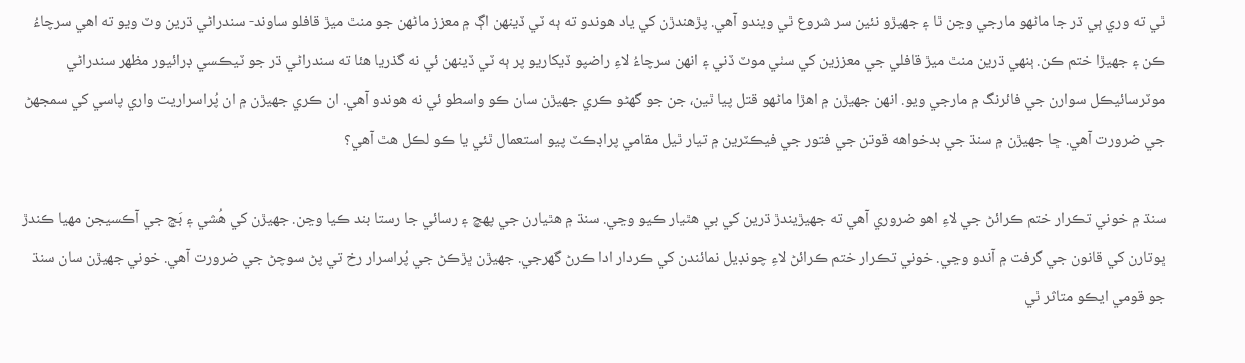ٿي ته وري ٻي ڌر جا ماڻهو مارجي وڃن ٿا ۽ جهيڙو نئين سر شروع ٿي ويندو آهي. پڙهندڙن کي ياد هوندو ته ٻه ٽي ڏينهن اڳ ۾ معزز ماڻهن جو منٿ ميڙ قافلو ساوند- سندراڻي ڌرين وٽ ويو ته اهي سرچاءُ ڪن ۽ جهيڙا ختم ڪن. ٻنهي ڌرين منٿ ميڙ قافلي جي معززين کي سٺي موٽ ڏني ۽ انهن سرچاءُ لاءِ راضپو ڏيکاريو پر ٻه ٽي ڏينهن ئي نه گذريا هئا ته سندراڻي ڌر جو ٽيڪسي ڊرائيور مظهر سندراڻي موٽرسائيڪل سوارن جي فائرنگ ۾ مارجي ويو. انهن جهيڙن ۾ اهڙا ماڻهو قتل پيا ٿين، جن جو گهڻو ڪري جهيڙن سان ڪو واسطو ئي نه هوندو آهي. ان ڪري جهيڙن ۾ ان پُراسراريت واري پاسي کي سمجهڻ جي ضرورت آهي. ڇا جهيڙن ۾ سنڌ جي بدخواهه قوتن جي فتور جي فيڪٽرين ۾ تيار ٿيل مقامي پراڊڪٽ پيو استعمال ٿئي يا ڪو لڪل هٿ آهي؟

سنڌ ۾ خوني تڪرار ختم ڪرائڻ جي لاءِ اهو ضروري آهي ته جهيڙيندڙ ڌرين کي بي هٿيار ڪيو وڃي. سنڌ ۾ هٿيارن جي پهچ ۽ رسائي جا رستا بند ڪيا وڃن. جهيڙن کي هُشي ۽ بَڇ جي آڪسيجن مهيا ڪندڙ ڀوتارن کي قانون جي گرفت ۾ آندو وڃي. خوني تڪرار ختم ڪرائڻ لاءِ چونڊيل نمائندن کي ڪردار ادا ڪرڻ گهرجي. جهيڙن ڀڙڪڻ جي پُراسرار رخ تي پڻ سوچڻ جي ضرورت آهي. خوني جهيڙن سان سنڌ جو قومي ايڪو متاثر ٿي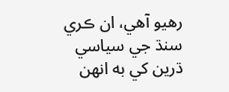رهيو آهي، ان ڪري سنڌ جي سياسي ڌرين کي به انهن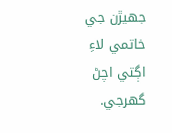جهيڙن جي خاتمي لاءِ اڳتي اچڻ گهرجي.